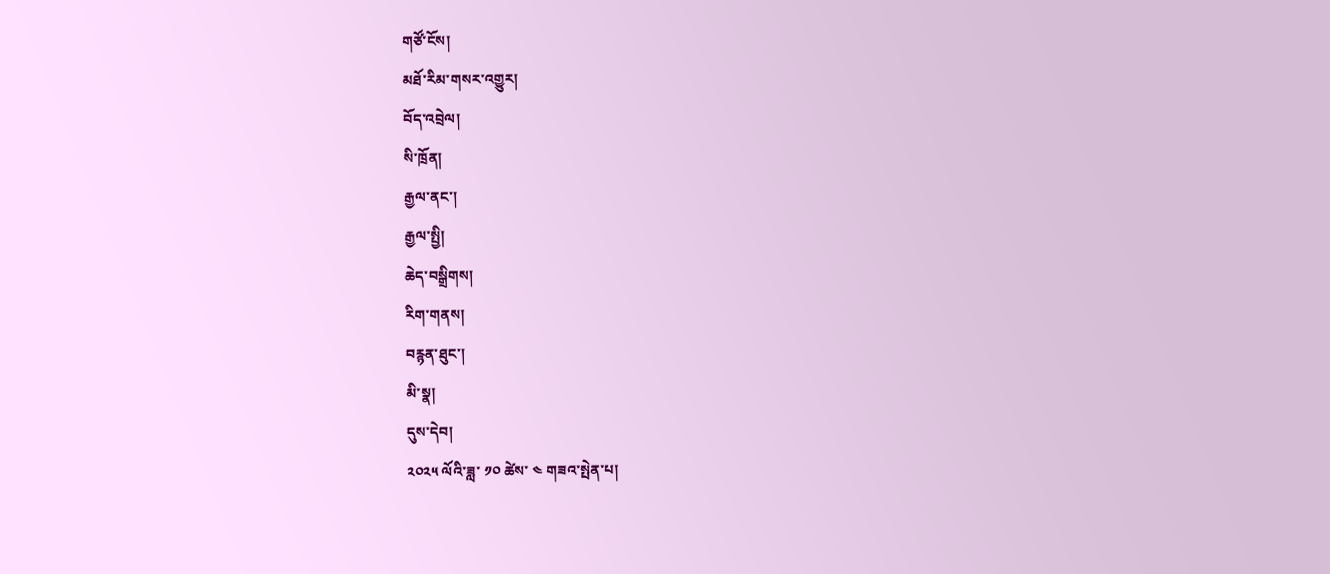གཙོ་ངོས།
མཐོ་རིམ་གསར་འགྱུར།
བོད་འབྲེལ།
སི་ཁྲོན།
རྒྱལ་ནང་།
རྒྱལ་སྤྱི།
ཆེད་བསྒྲིགས།
རིག་གནས།
བརྙན་ཐུང་།
མི་སྣ།
དུས་དེབ།
༢༠༢༥ ལོའི་ཟླ་ ༡༠ ཚེས་ ༤ གཟའ་སྤེན་པ།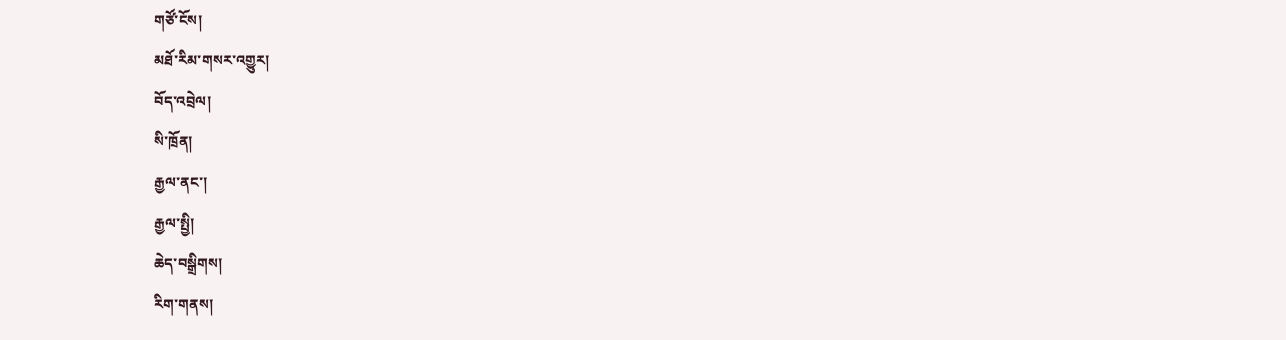གཙོ་ངོས།
མཐོ་རིམ་གསར་འགྱུར།
བོད་འབྲེལ།
སི་ཁྲོན།
རྒྱལ་ནང་།
རྒྱལ་སྤྱི།
ཆེད་བསྒྲིགས།
རིག་གནས།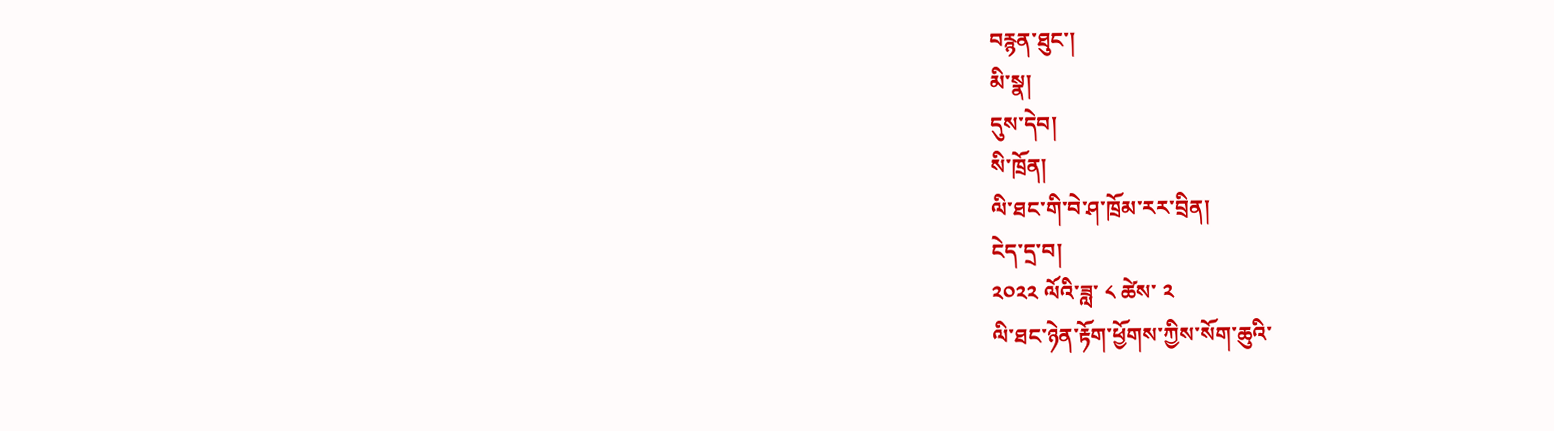བརྙན་ཐུང་།
མི་སྣ།
དུས་དེབ།
སི་ཁྲོན།
ལི་ཐང་གི་བེ་ཤ་ཁྲོམ་རར་བྲིན།
ངེད་དྲ་བ།
༢༠༢༢ ལོའི་ཟླ་ ༨ ཚེས་ ༢
ལི་ཐང་ཉེན་རྟོག་ཕྱོགས་ཀྱིས་སོག་ཆུའི་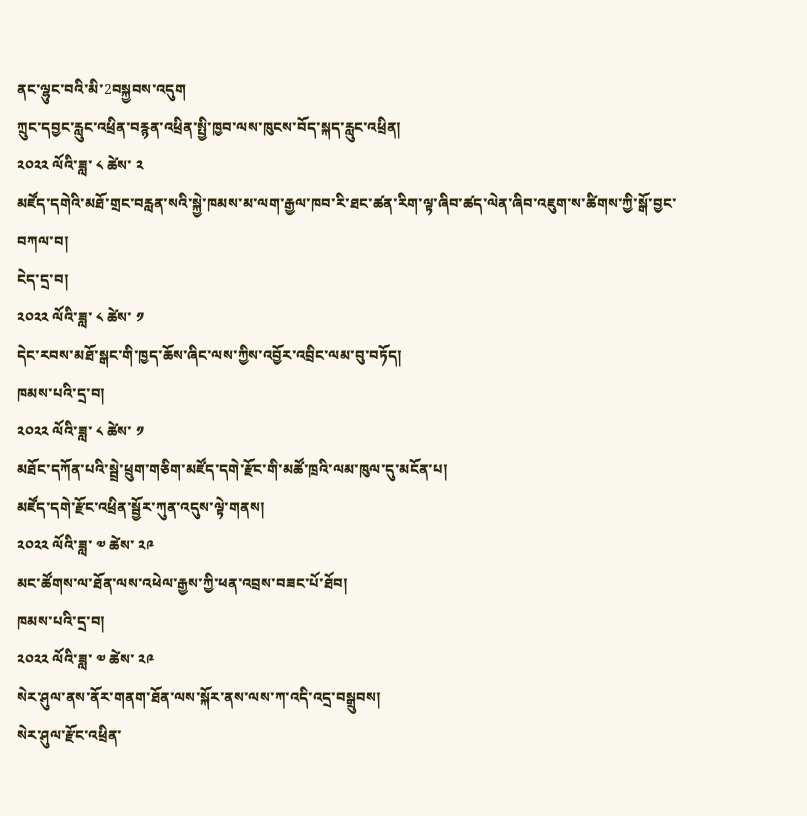ནང་ལྷུང་བའི་མི་2བསྐྱབས་འདུག
ཀྲུང་དབྱང་རླུང་འཕྲིན་བརྙན་འཕྲིན་སྤྱི་ཁྱབ་ལས་ཁུངས་བོད་སྐད་རླུང་འཕྲིན།
༢༠༢༢ ལོའི་ཟླ་ ༨ ཚེས་ ༢
མཛོད་དགེའི་མཐོ་གྲང་བརླན་སའི་སྐྱེ་ཁམས་མ་ལག་རྒྱལ་ཁབ་རི་ཐང་ཚན་རིག་ལྟ་ཞིབ་ཚད་ལེན་ཞིབ་འཇུག་ས་ཚིགས་ཀྱི་སྒོ་བྱང་བཀལ་བ།
ངེད་དྲ་བ།
༢༠༢༢ ལོའི་ཟླ་ ༨ ཚེས་ ༡
དེང་རབས་མཐོ་སྒང་གི་ཁྱད་ཆོས་ཞིང་ལས་ཀྱིས་འབྱོར་འབྲིང་ལམ་བུ་བཏོད།
ཁམས་པའི་དྲ་བ།
༢༠༢༢ ལོའི་ཟླ་ ༨ ཚེས་ ༡
མཐོང་དཀོན་པའི་སྦྲེ་ཕྲུག་གཅིག་མཛོད་དགེ་རྫོང་གི་མཚོ་ཁྲའི་ལམ་ཁུལ་དུ་མངོན་པ།
མཛོད་དགེ་རྫོང་འཕྲིན་སྦྱོར་ཀུན་འདུས་ལྟེ་གནས།
༢༠༢༢ ལོའི་ཟླ་ ༧ ཚེས་ ༢༩
མང་ཚོགས་ལ་ཐོན་ལས་འཕེལ་རྒྱས་ཀྱི་ཕན་འབྲས་བཟང་པོ་ཐོབ།
ཁམས་པའི་དྲ་བ།
༢༠༢༢ ལོའི་ཟླ་ ༧ ཚེས་ ༢༩
སེར་ཤུལ་ནས་ནོར་གནག་ཐོན་ལས་སྐོར་ནས་ལས་ཀ་འདི་འདྲ་བསྒྲུབས།
སེར་ཤུལ་རྫོང་འཕྲིན་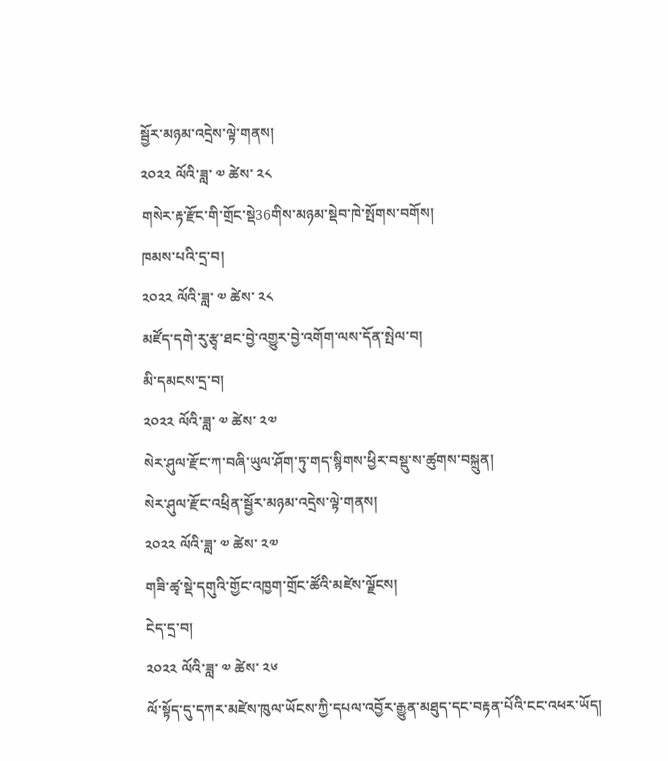སྦྱོར་མཉམ་འདྲེས་ལྟེ་གནས།
༢༠༢༢ ལོའི་ཟླ་ ༧ ཚེས་ ༢༨
གསེར་རྟ་རྫོང་གི་གྲོང་སྡེ36གིས་མཉམ་སྡེབ་ཁེ་སྤོགས་བགོས།
ཁམས་པའི་དྲ་བ།
༢༠༢༢ ལོའི་ཟླ་ ༧ ཚེས་ ༢༨
མཛོད་དགེ་རུ་རྩྭ་ཐང་བྱེ་འགྱུར་བྱེ་འགོག་ལས་དོན་སྤེལ་བ།
མི་དམངས་དྲ་བ།
༢༠༢༢ ལོའི་ཟླ་ ༧ ཚེས་ ༢༧
སེར་ཤུལ་རྫོང་ཀ་བཞི་ཡུལ་ཤོག་ཏུ་གད་སྙིགས་ཕྱིར་བསྡུ་ས་ཚུགས་བསྐྲུན།
སེར་ཤུལ་རྫོང་འཕྲིན་སྦྱོར་མཉམ་འདྲེས་ལྟེ་གནས།
༢༠༢༢ ལོའི་ཟླ་ ༧ ཚེས་ ༢༧
གཟི་ཚྭ་སྡེ་དགུའི་གྱོང་འཁྱག་གྲོང་ཚོའི་མཛེས་ལྗོངས།
ངེད་དྲ་བ།
༢༠༢༢ ལོའི་ཟླ་ ༧ ཚེས་ ༢༦
ལོ་སྟོད་དུ་དཀར་མཛེས་ཁུལ་ཡོངས་ཀྱི་དཔལ་འབྱོར་རྒྱུན་མཐུད་དང་བརྟན་པོའི་ངང་འཕར་ཡོད།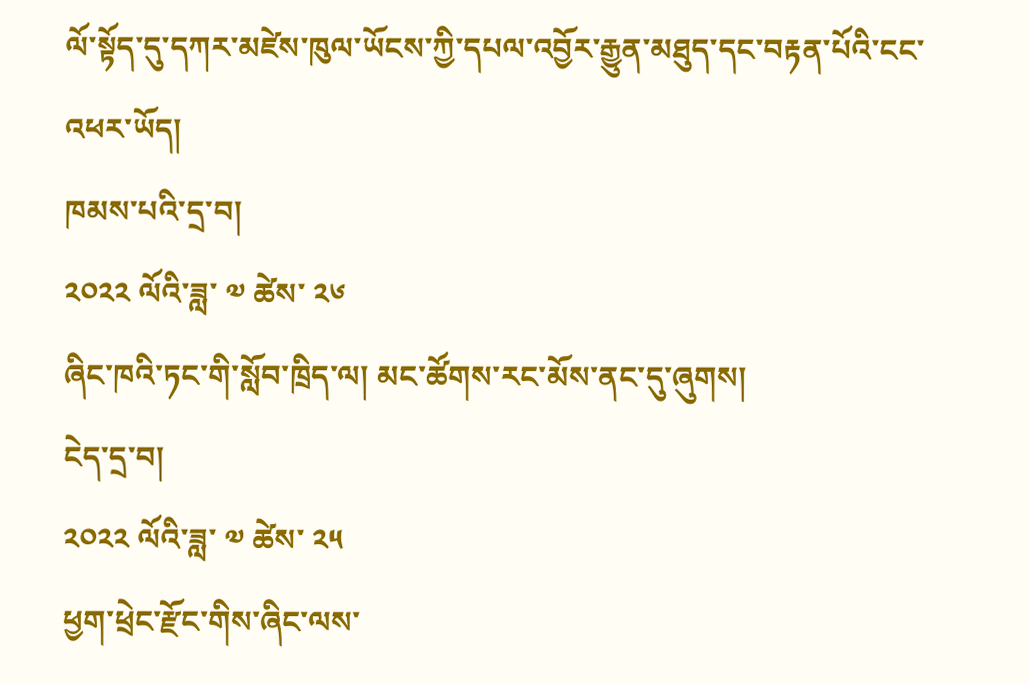ལོ་སྟོད་དུ་དཀར་མཛེས་ཁུལ་ཡོངས་ཀྱི་དཔལ་འབྱོར་རྒྱུན་མཐུད་དང་བརྟན་པོའི་ངང་འཕར་ཡོད།
ཁམས་པའི་དྲ་བ།
༢༠༢༢ ལོའི་ཟླ་ ༧ ཚེས་ ༢༦
ཞིང་ཁའི་ཏང་གི་སློབ་ཁྲིད་ལ། མང་ཚོགས་རང་མོས་ནང་དུ་ཞུགས།
ངེད་དྲ་བ།
༢༠༢༢ ལོའི་ཟླ་ ༧ ཚེས་ ༢༥
ཕྱག་ཕྲེང་རྫོང་གིས་ཞིང་ལས་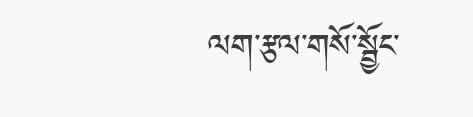ལག་རྩལ་གསོ་སྦྱོང་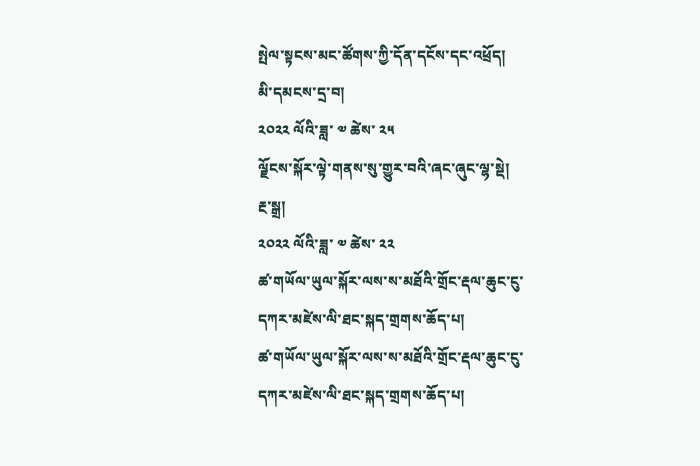སྤེལ་སྟངས་མང་ཚོགས་ཀྱི་དོན་དངོས་དང་འཕྲོད།
མི་དམངས་དྲ་བ།
༢༠༢༢ ལོའི་ཟླ་ ༧ ཚེས་ ༢༥
ལྗོངས་སྐོར་ལྟེ་གནས་སུ་གྱུར་བའི་ཞང་ཞུང་ལྷ་སྡེ།
རྔ་སྒྲ།
༢༠༢༢ ལོའི་ཟླ་ ༧ ཚེས་ ༢༢
ཚ་གཡོལ་ཡུལ་སྐོར་ལས་ས་མཐོའི་གྲོང་རྡལ་ཆུང་ངུ་དཀར་མཛེས་ལི་ཐང་སྐད་གྲགས་ཆོད་པ།
ཚ་གཡོལ་ཡུལ་སྐོར་ལས་ས་མཐོའི་གྲོང་རྡལ་ཆུང་ངུ་དཀར་མཛེས་ལི་ཐང་སྐད་གྲགས་ཆོད་པ།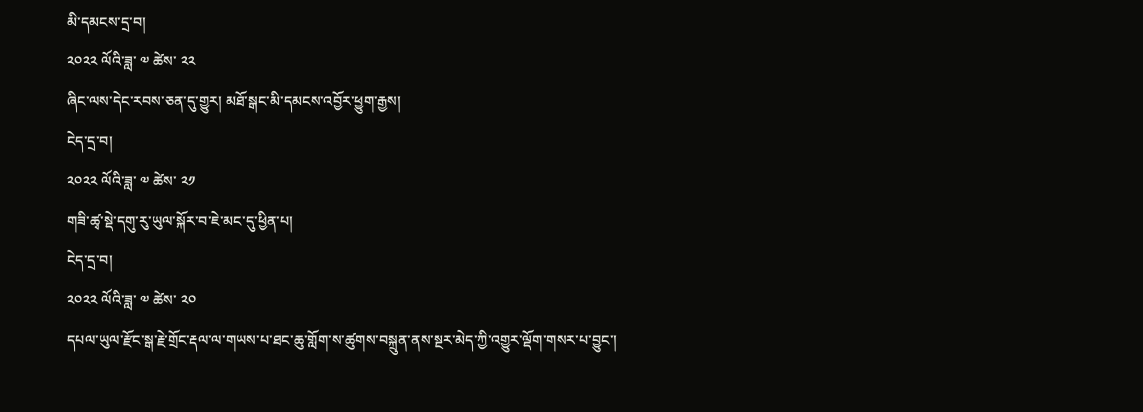མི་དམངས་དྲ་བ།
༢༠༢༢ ལོའི་ཟླ་ ༧ ཚེས་ ༢༢
ཞིང་ལས་དེང་རབས་ཅན་དུ་གྱུར། མཐོ་སྒང་མི་དམངས་འབྱོར་ཕྱུག་རྒྱས།
ངེད་དྲ་བ།
༢༠༢༢ ལོའི་ཟླ་ ༧ ཚེས་ ༢༡
གཟི་ཚྭ་སྡེ་དགུ་རུ་ཡུལ་སྐོར་བ་ཇེ་མང་དུ་ཕྱིན་པ།
ངེད་དྲ་བ།
༢༠༢༢ ལོའི་ཟླ་ ༧ ཚེས་ ༢༠
དཔལ་ཡུལ་རྫོང་སྒ་རྗེ་གྲོང་རྡལ་ལ་གཡས་པ་ཐང་ཆུ་གློག་ས་ཚུགས་བསྐྲུན་ནས་སྔར་མེད་ཀྱི་འགྱུར་ལྡོག་གསར་པ་བྱུང་།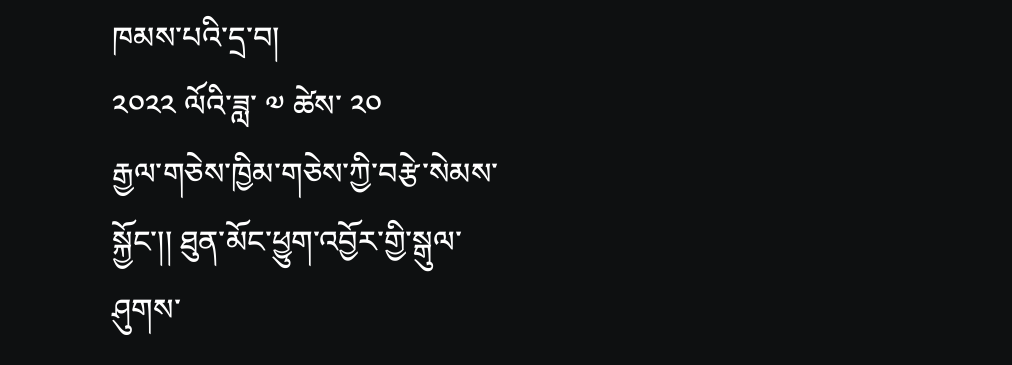ཁམས་པའི་དྲ་བ།
༢༠༢༢ ལོའི་ཟླ་ ༧ ཚེས་ ༢༠
རྒྱལ་གཅེས་ཁྱིམ་གཅེས་ཀྱི་བརྩེ་སེམས་སྐྱོང་།། ཐུན་མོང་ཕྱུག་འབྱོར་གྱི་སྒུལ་ཤུགས་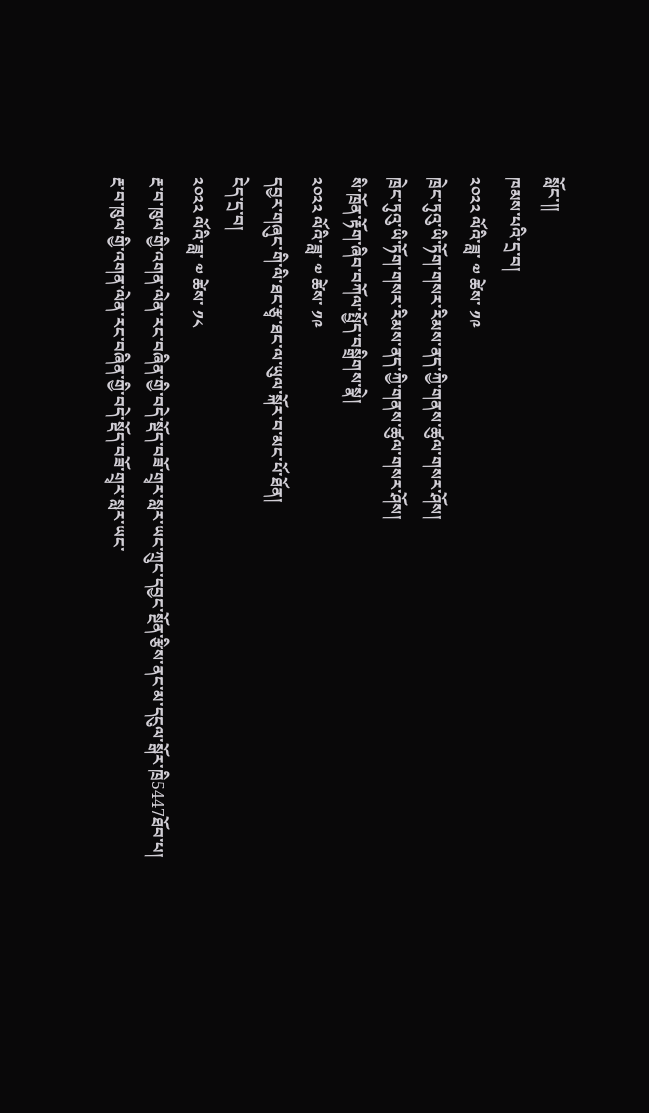སློང་།།
ཁམས་པའི་དྲ་བ།
༢༠༢༢ ལོའི་ཟླ་ ༧ ཚེས་ ༡༩
ཁྲེང་ཏུའུ་ཡི་ཏོག་གསར་རིམས་ནད་ཀྱི་གནས་ཚུལ་གསར་ཤོས།
ཁྲེང་ཏུའུ་ཡི་ཏོག་གསར་རིམས་ནད་ཀྱི་གནས་ཚུལ་གསར་ཤོས།
སི་ཁྲོན་རྟོག་ཞིབ་བཀོལ་སྤྱོད་བསྒྲིགས་སྣེ།
༢༠༢༢ ལོའི་ཟླ་ ༧ ཚེས་ ༡༩
དབྱར་གཞུང་གི་ལི་ཐང་རྩྭ་ཐང་ལ་ཡུལ་སྐོར་བ་མང་པོ་ཐོན།
ངེད་དྲ་བ།
༢༠༢༢ ལོའི་ཟླ་ ༧ ཚེས་ ༡༨
རྔ་བ་ཁུལ་གྱི་འགན་ལེན་རང་བཞིན་གྱི་བདེ་སྡོད་བཟོ་གྲྭར་སླར་ཡང་ཀྲུང་དབྱང་སྔོན་རྩིས་ནང་མ་དངུལ་སྒོར་ཁྲི5447ཐོབ་པ།
རྔ་བ་ཁུལ་གྱི་འགན་ལེན་རང་བཞིན་གྱི་བདེ་སྡོད་བཟོ་གྲྭར་སླར་ཡང་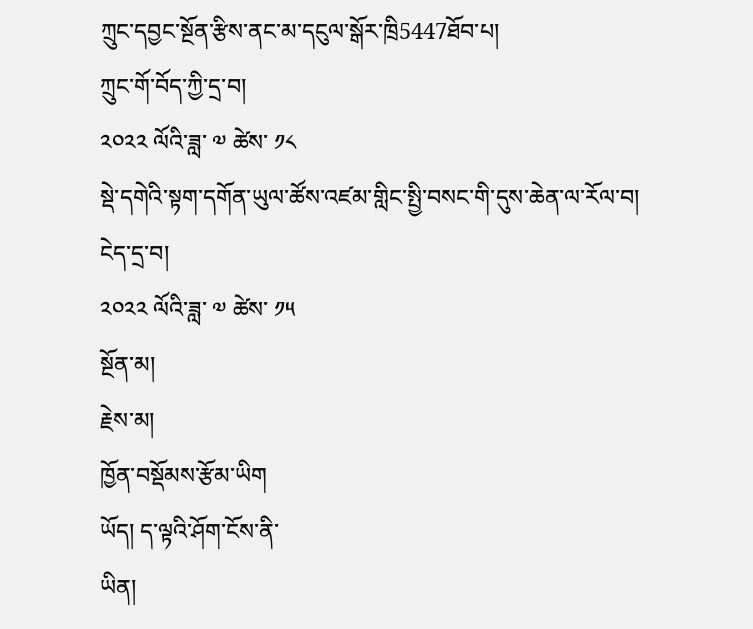ཀྲུང་དབྱང་སྔོན་རྩིས་ནང་མ་དངུལ་སྒོར་ཁྲི5447ཐོབ་པ།
ཀྲུང་གོ་བོད་ཀྱི་དྲ་བ།
༢༠༢༢ ལོའི་ཟླ་ ༧ ཚེས་ ༡༨
སྡེ་དགེའི་སྟག་དགོན་ཡུལ་ཚོས་འཛམ་གླིང་སྤྱི་བསང་གི་དུས་ཆེན་ལ་རོལ་བ།
ངེད་དྲ་བ།
༢༠༢༢ ལོའི་ཟླ་ ༧ ཚེས་ ༡༥
སྔོན་མ།
རྗེས་མ།
ཁྱོན་བསྡོམས་རྩོམ་ཡིག
ཡོད། ད་ལྟའི་ཤོག་ངོས་ནི་
ཡིན།